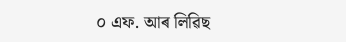০ এফ. আৰ লিৱিছ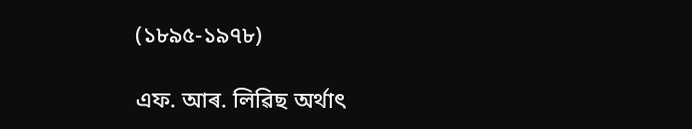(১৮৯৫-১৯৭৮)

এফ. আৰ. লিৱিছ অৰ্থাৎ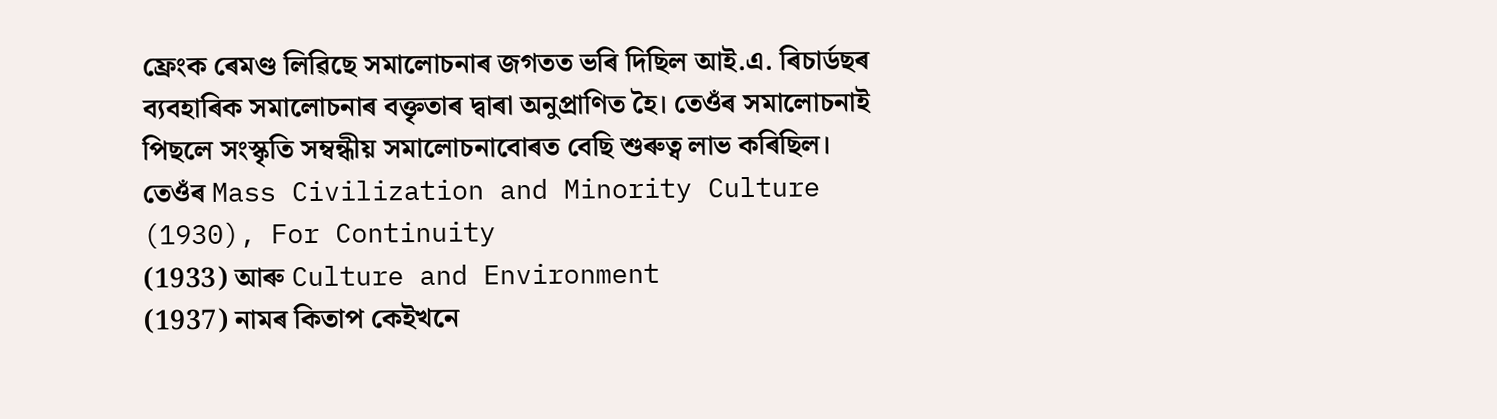ফ্ৰেংক ৰেমণ্ড লিৱিছে সমালোচনাৰ জগতত ভৰি দিছিল আই.এ. ৰিচার্ডছৰ ব্যবহাৰিক সমালোচনাৰ বক্তৃতাৰ দ্বাৰা অনুপ্রাণিত হৈ। তেওঁৰ সমালোচনাই পিছলে সংস্কৃতি সম্বন্ধীয় সমালোচনাবোৰত বেছি শুৰুত্ব লাভ কৰিছিল। তেওঁৰ Mass Civilization and Minority Culture (1930), For Continuity
(1933) আৰু Culture and Environment
(1937) নামৰ কিতাপ কেইখনে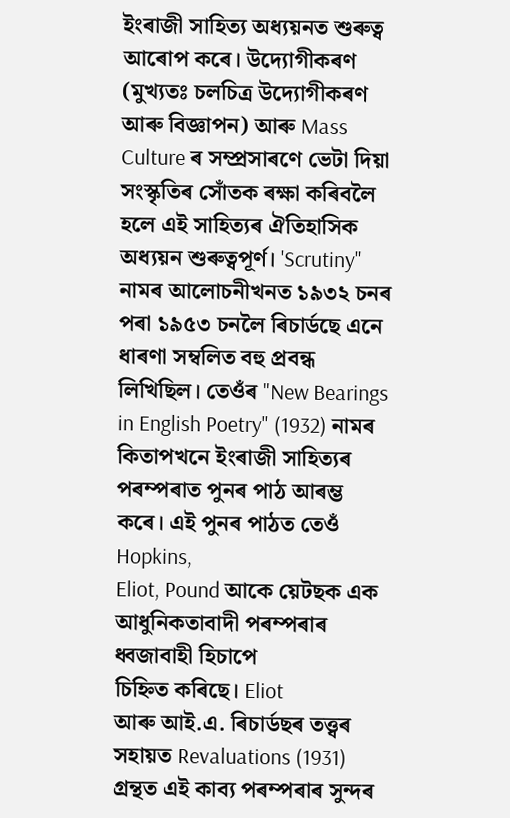ইংৰাজী সাহিত্য অধ্যয়নত শুৰুত্ব আৰোপ কৰে। উদ্যোগীকৰণ (মুখ্যতঃ চলচিত্র উদ্যোগীকৰণ আৰু বিজ্ঞাপন) আৰু Mass Culture ৰ সম্প্রসাৰণে ভেটা দিয়া সংস্কৃতিৰ সোঁতক ৰক্ষা কৰিবলৈ
হলে এই সাহিত্যৰ ঐতিহাসিক অধ্যয়ন শুৰুত্বপূর্ণ। 'Scrutiny" নামৰ আলোচনীখনত ১৯৩২ চনৰ পৰা ১৯৫৩ চনলৈ ৰিচার্ডছে এনে ধাৰণা সম্বলিত বহু প্রবন্ধ লিখিছিল। তেওঁৰ "New Bearings
in English Poetry" (1932) নামৰ কিতাপখনে ইংৰাজী সাহিত্যৰ পৰম্পৰাত পুনৰ পাঠ আৰম্ভ কৰে। এই পুনৰ পাঠত তেওঁ Hopkins,
Eliot, Pound আকে য়েটছক এক আধুনিকতাবাদী পৰম্পৰাৰ ধ্বজাবাহী হিচাপে
চিহ্নিত কৰিছে। Eliot
আৰু আই.এ. ৰিচার্ডছৰ তত্ত্বৰ সহায়ত Revaluations (1931)
গ্রন্থত এই কাব্য পৰম্পৰাৰ সুন্দৰ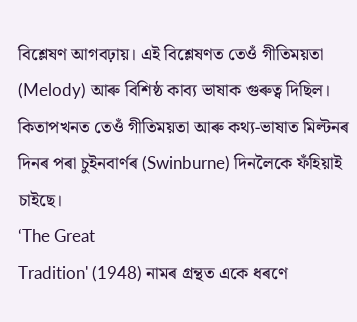বিশ্লেষণ আগবঢ়ায়। এই বিশ্লেষণত তেওঁ গীতিময়তা (Melody) আৰু বিশিষ্ঠ কাব্য ভাষাক গুৰুত্ব দিছিল।
কিতাপখনত তেওঁ গীতিময়তা আৰু কথ্য-ভাষাত মিল্টনৰ দিনৰ পৰা চুইনবার্ণৰ (Swinburne) দিনলৈকে ফঁহিয়াই চাইছে।
‘The Great
Tradition' (1948) নামৰ গ্রন্থত একে ধৰণে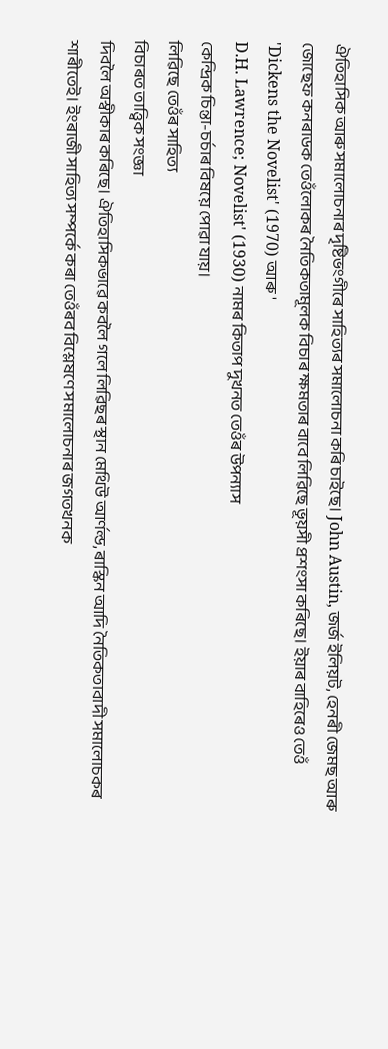ঐতিহাসিক আৰু সমালোচনাৰ দৃষ্টিভংগীৰে সাহিত্যৰ সমালোচনা কৰি চাইছে। John Austin, জর্জ ইলিয়ট, হেনৰী জেমছ আৰু জোছেফ কনৰাডক তেওঁলোকৰ নৈতিকতামূলক বিচাৰ ক্ষমতাৰ বাবে লিৱিছে ভূয়সী প্রশংসা কৰিছে। ইয়াৰ বাহিৰেও তেওঁ 'Dickens the Novelist' (1970) আৰু '
D.H. Lawrence; Novelist' (1930) নামৰ কিতাপ দুখনত তেওঁৰ উপন্যাস
কেন্দ্রিক চিন্তা-চর্চাৰ বিষয়ে পোৱা যায়।
লিৱিছে তেওঁৰ সাহিত্য
বিচাৰত তাত্ত্বিক সংজ্ঞা
দিবলৈ অস্বীকাৰ কৰিছে। ঐতিহাসিকভাৱে কবলৈ গলে লিৱিছৰ স্থান মেথিউ আৰ্ণল্ড, ৰাস্কিন আদি নৈতিকতাবাদী সমালোচকৰ শাৰীতেই। ইংৰাজী সাহিত্য সম্পর্কে কৰা তেওঁৰব বিশ্লেষণে সমালোচনাৰ জগতখনক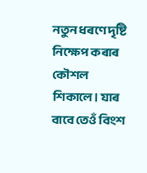নতুন ধৰণে দৃষ্টি নিক্ষেপ কৰাৰ কৌশল শিকালে। যাৰ বাবে তেওঁ বিংশ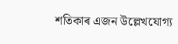শতিকাৰ এজন উল্লেখযোগ্য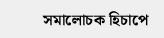সমালোচক হিচাপে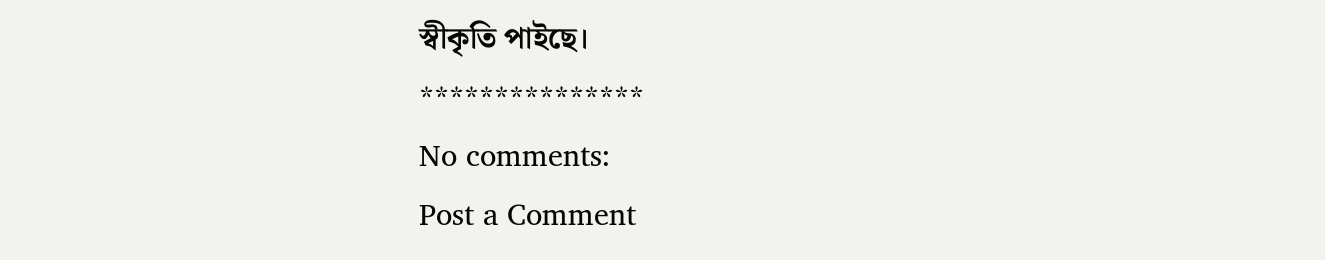স্বীকৃতি পাইছে।
***************
No comments:
Post a Comment